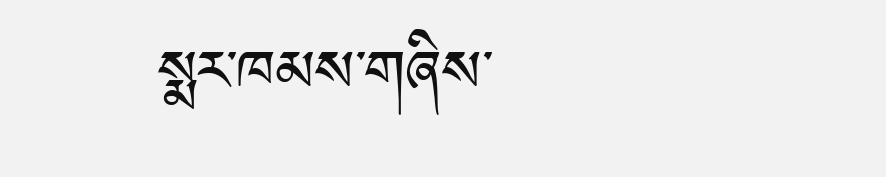སྨར་ཁམས་གཞིས་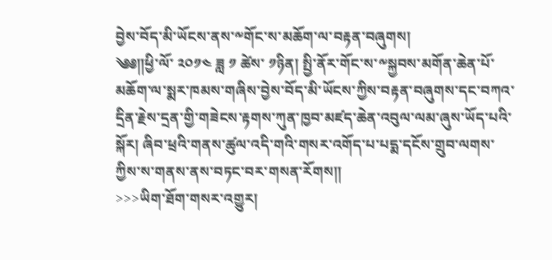བྱེས་བོད་མི་ཡོངས་ནས་༸གོང་ས་མཆོག་ལ་བརྟན་བཞུགས།
༄༅༎ཕྱི་ལོ་ ༢༠༡༤ ཟླ ༡ ཚེས་ ༡ཉིན། སྤྱི་ནོར་གོང་ས་༸སྐྱབས་མགོན་ཆེན་པོ་མཆོག་ལ་སྨར་ཁམས་གཞིས་བྱེས་བོད་མི་ཡོངས་ཀྱིས་བརྟན་བཞུགས་དང་བཀའ་དྲིན་རྗེས་དྲན་གྱི་གཟེངས་རྟགས་ཀུན་ཁྱབ་མཛད་ཆེན་འབུལ་ལམ་ཞུས་ཡོད་པའི་སྐོར། ཞིབ་ཕྲའི་གནས་ཚུལ་འདི་གའི་གསར་འགོད་པ་པདྨ་དངོས་གྲུབ་ལགས་ཀྱིས་ས་གནས་ནས་བཏང་བར་གསན་རོགས༎
>>>ཡིག་ཐོག་གསར་འགྱུར།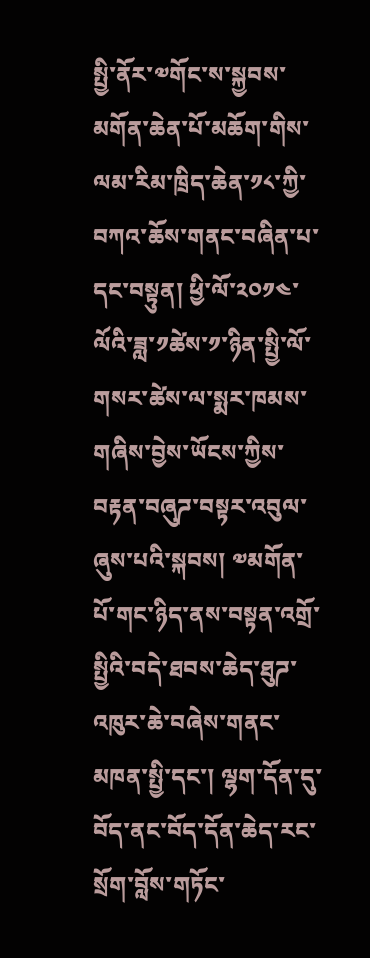སྤྱི་ནོར་༧གོང་ས་སྐྱབས་མགོན་ཆེན་པོ་མཆོག་གིས་ལམ་རིམ་ཁྲིད་ཆེན་༡༨་ཀྱི་བཀའ་ཆོས་གནང་བཞིན་པ་དང་བསྟུན། ཕྱི་ལོ་༢༠༡༤་ལོའི་ཟླ་༡ཚེས་༡་ཉིན་སྤྱི་ལོ་གསར་ཚེས་ལ་སྨར་ཁམས་གཞིས་བྱེས་ཡོངས་ཀྱིས་བརྟན་བཞུཌ་བསྟར་འབུལ་ཞུས་པའི་སྐབས། ༧མགོན་པོ་གང་ཉིད་ནས་བསྟན་འགྲོ་སྤྱིའི་བདེ་ཐབས་ཆེད་ཐུཌ་འཁུར་ཆེ་བཞེས་གནང་མཁན་སྤྱི་དང་། ལྷག་དོན་དུ་བོད་ནང་བོད་དོན་ཆེད་རང་སྲོག་བློས་གཏོང་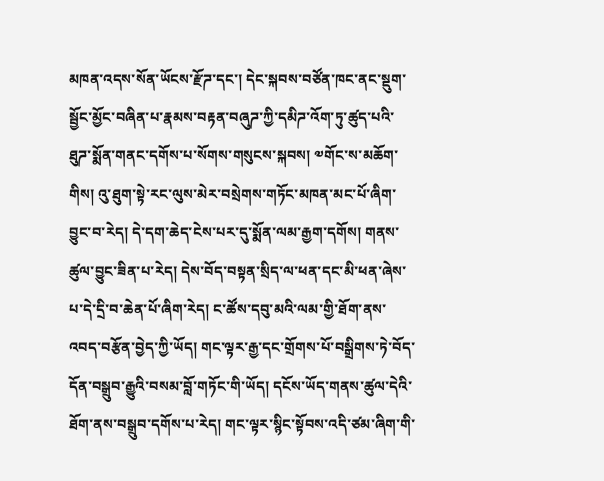མཁན་འདས་སོན་ཡོངས་རྫོཌ་དང་། དེང་སྐབས་བཙོན་ཁང་ནང་སྡུག་སྦྱོང་མྱོང་བཞིན་པ་རྣམས་བརྟན་བཞུཌ་ཀྱི་དམིཌ་འོག་ཏུ་ཚུད་པའི་ཐུཌ་སྨོན་གནང་དགོས་པ་སོགས་གསུངས་སྐབས། ༧གོང་ས་མཆོག་གིས། འུ་ཐུག་སྟེ་རང་ལུས་མེར་བསྲེགས་གཏོང་མཁན་མང་པོ་ཞིག་བྱུང་བ་རེད། དེ་དག་ཆེད་ངེས་པར་དུ་སྨོན་ལམ་རྒྱག་དགོས། གནས་ཚུལ་བྱུང་ཟིན་པ་རེད། དེས་བོད་བསྟན་སྲིད་ལ་ཕན་དང་མི་ཕན་ཞེས་པ་དེ་དྲི་བ་ཆེན་པོ་ཞིག་རེད། ང་ཚོས་དབུ་མའི་ལམ་གྱི་ཐོག་ནས་འབད་བརྩོན་བྱེད་ཀྱི་ཡོད། གང་ལྟར་རྒྱ་དང་གྲོགས་པོ་བསྒྲིགས་ཏེ་བོད་དོན་བསྒྲུབ་རྒྱུའི་བསམ་བློ་གཏོང་གི་ཡོད། དངོས་ཡོད་གནས་ཚུལ་དེའི་ཐོག་ནས་བསྒྲུབ་དགོས་པ་རེད། གང་ལྟར་སྙིང་སྟོབས་འདི་ཙམ་ཞིག་གི་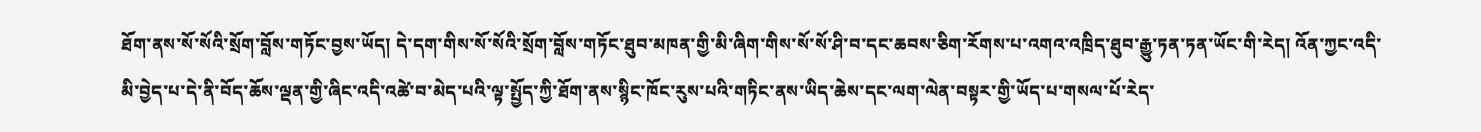ཐོག་ནས་སོ་སོའི་སྲོག་བློས་གཏོང་བྱས་ཡོད། དེ་དག་གིས་སོ་སོའི་སྲོག་བློས་གཏོང་ཐུབ་མཁན་གྱི་མི་ཞིག་གིས་སོ་སོ་ཤི་བ་དང་ཆབས་ཅིག་རོགས་པ་འགའ་འཁྲིད་ཐུབ་རྒྱུ་ཏན་ཏན་ཡོང་གི་རེད། འོན་ཀྱང་འདི་མི་བྱེད་པ་དེ་ནི་བོད་ཆོས་ལྡན་གྱི་ཞིང་འདི་འཚེ་བ་མེད་པའི་ལྟ་སྤྱོད་ཀྱི་ཐོག་ནས་སྙིང་ཁོང་རུས་པའི་གཏིང་ནས་ཡིད་ཆེས་དང་ལག་ལེན་བསྟར་གྱི་ཡོད་པ་གསལ་པོ་རེད་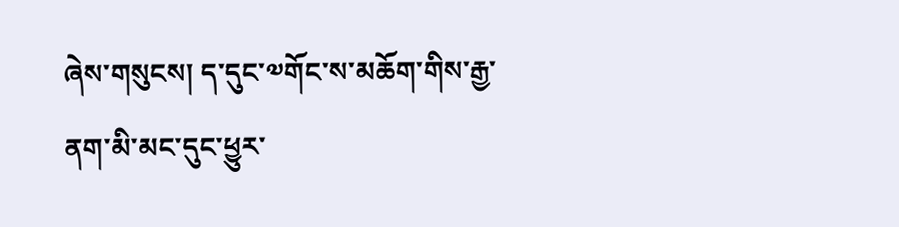ཞེས་གསུངས། ད་དུང་༧གོང་ས་མཆོག་གིས་རྒྱ་ནག་མི་མང་དུང་ཕྱུར་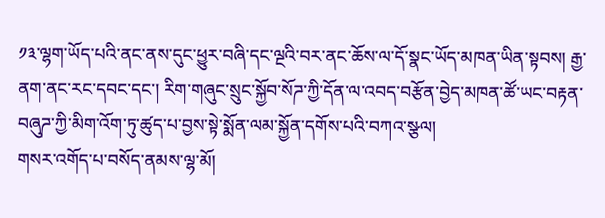༡༣་ལྷག་ཡོད་པའི་ནང་ནས་དུང་ཕྱུར་བཞི་དང་ལྔའི་བར་ནང་ཆོས་ལ་དོ་སྣང་ཡོད་མཁན་ཡིན་སྟབས། རྒྱ་ནག་ནང་རང་དབང་དང་། རིག་གཞུང་སྲུང་སྐྱོབ་སོཌ་ཀྱི་དོན་ལ་འབད་བརྩོན་བྱེད་མཁན་ཚོ་ཡང་བརྟན་བཞུཌ་ཀྱི་མིག་འོག་ཏུ་ཚུད་པ་བྱས་སྟེ་སྨོན་ལམ་སྐྱོན་དགོས་པའི་བཀའ་སྩལ།
གསར་འགོད་པ་བསོད་ནམས་ལྷ་མོ།